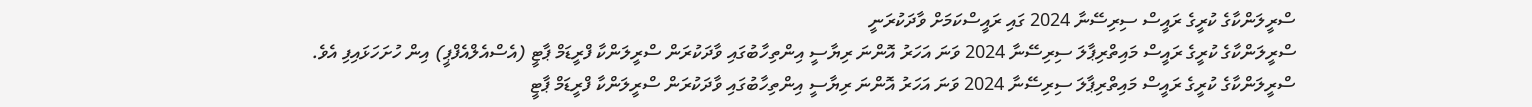ސްރީލަންކާގެ ކުރީގެ ރައީސް ސިރިސޭނާ 2024 ގައި ރައީސްކަމަށް ވާދަކުރަނީ
ސްރީލަންކާގެ ކުރީގެ ރައީސް މައިތްރިޕާލަ ސިރިސޭނާ 2024 ވަނަ އަހަރު އޮންނަ ރިޔާސީ އިންތިހާބުގައި ވާދަކުރަން ސްރީލަންކާ ފްރީޑަމް ޕާޓީ (އެސްއެލްއެފްޕީ) އިން ހުށަހަޅައިފި އެވެ.
ސްރީލަންކާގެ ކުރީގެ ރައީސް މައިތްރިޕާލަ ސިރިސޭނާ 2024 ވަނަ އަހަރު އޮންނަ ރިޔާސީ އިންތިހާބުގައި ވާދަކުރަން ސްރީލަންކާ ފްރީޑަމް ޕާޓީ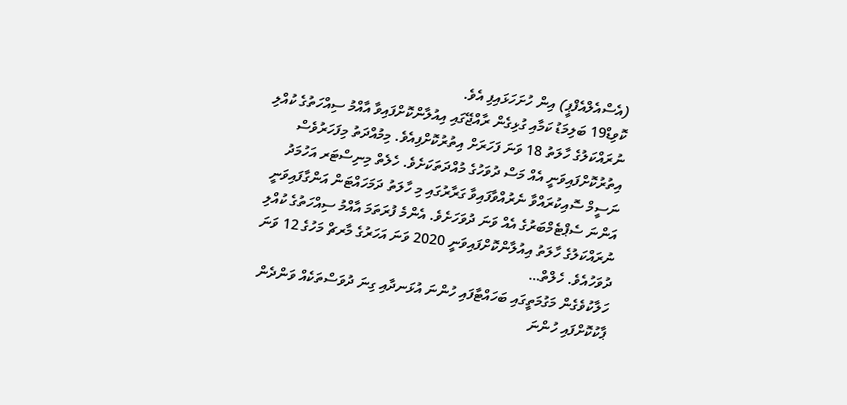(އެސްއެލްއެފްޕީ) އިން ހުށަހަޅައިފި އެވެ.
ކޮވިޑް19 ބަލިމަޑު ކަމާއި ގުޅިގެން ރާއްޖޭގައި އިއުލާންކޮށްފައިވާ އާއްމު ސިއްހަތުގެ ކުއްލި ނުރައްކަލުގެ ހާލަތު 18 ވަނަ ފަހަރަށް އިތުރުކޮށްފިއެވެ. މިމުއްދަތު މިފަހަރުވެސް އިތުރުކޮށްފައިވަނީ އެއް މަސް ދުވަހުގެ މުއްދަތަކަށެވެ. ހެލެތް މިނިސްޓަރ އަހުމަދު ނަސީމް ސޮއިކުރައްވާ ނެރުއްވާފައިވާ ގަރާރުގައި މި ހާލަތު ދަމަހައްޓަން އަންގާފައިވަނީ އަންނަ ސެޕްޓެމްބަރުގެ އެއް ވަނަ ދުވަހަށެވެ. އެންމެ ފުރަތަމަ އާއްމު ސިއްހަތުގެ ކުއްލި ނުރައްކަލުގެ ހާލަތު އިއުލާންކޮށްފައިވަނީ 2020 ވަނަ އަހަރުގެ މާރޗް މަހުގެ 12 ވަނަ ދުވަހުއެވެ. ހެލްތް…
ހަލާކުވެގެން މަގުމަތީގައި ބަހައްޓާފައި ހުންނަ އުޅަނދާއި ގިނަ ދުވަސްތަކެއް ވަންދެން ޕާކުކޮށްފައި ހުންނަ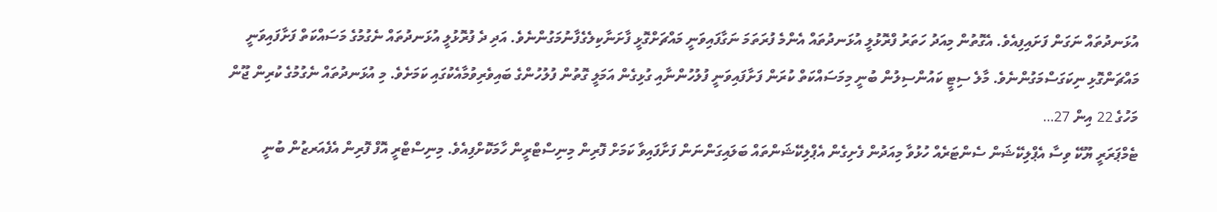އުޅަނދުތައް ނަގަން ފަށައިފިއެވެ. އެގޮތުން މިއަދު ހަތަރު ފްރޮޅުލީ އުޅަނދުތައް އެންމެ ފުރަތަމަ ނަގާފައިވަނީ މައްޗަށްގޮޅީ ފާށަނާކިލެގެފާނުމަގުންނެވެ. އަދި ދެ ފުރޮޅުލީ އުޅަނދުތައް ނެގުމުގެ މަސައްކަތް ފަށާފައިވަނީ މައްޗަންގޮޅި ނިކަގަސްމަގުންނެވެ. މާލެ ސިޓީ ކައުންސިލުން ބުނީ މިމަސައްކަތް ކުރަން ފަށާފައިވަނީ ފުލުހުންނާއި ގުޅިގެން އަމަލީ ގޮތުން ފުލުހުންގެ ބައިވެރިވުމާއެކުގައި ކަމަށެވެ. މި އުޅަނދުތައް ނެގުމުގެ ކުރިން ޖޫން މަހުގެ 22 އިން 27…
ޓެމްޕަރަރީ ޔޫކޭ ވިސާ އެޕްލިކޭޝަން ސެންޓަރެއް ހުޅުވާ މިއަދުން ފެށިގެން އެޕްލިކޭޝަންތައް ބަލައިގަންނަން ފަށާފައިވާ ކަމަށް ފޮރިން މިނިސްޓްރީން ހާމަކޮށްފިއެވެ. މިނިސްޓްރީ އޮފް ފޮރިން އެފެއަރޒުން ބުނީ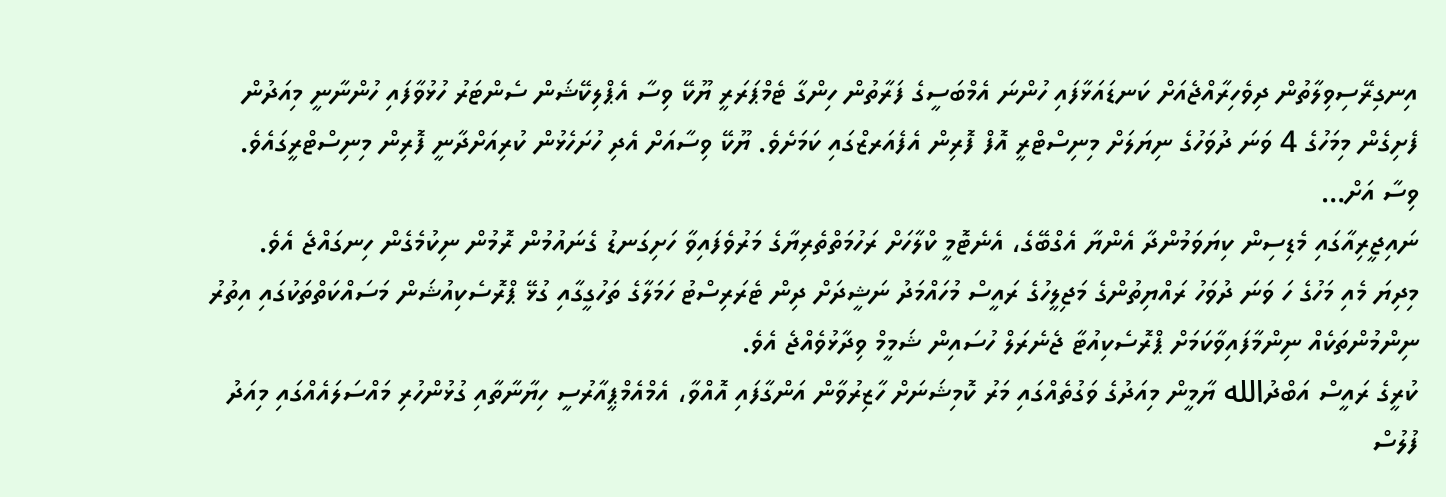އިނގިރޭސިވިލާތުން ދިވެހިރާއްޖެއަށް ކަނޑައަޅާފައި ހުންނަ އެމްބަސީގެ ފަރާތުން ހިންގާ ޓެމްޕަރަރީ ޔޫކޭ ވިސާ އެޕްލިކޭޝަން ސެންޓަރު ހުޅުވާފައި ހުންނާނީ މިއަދުން ފެށިގެން މިމަހުގެ 4 ވަނަ ދުވަހުގެ ނިޔަލަށް މިނިސްޓްރީ އޮފް ފޮރިން އެފެއަރޒްގައި ކަމަށެވެ. ޔޫކޭ ވިސާއަށް އެދި ހުށަހެޅުން ކުރިއަށްދާނީ ފޮރިން މިނިސްޓްރީގައެވެ. ވިސާ އަށް…
ނައިޖީރިއާގައި މެޑިސިން ކިޔަވަމުންދާ އެންޔާ އެގްބޭގެ، އެނެޓޮމީ ކްލާހަށް ރަހުމަތްތެރިޔާގެ މަރުވެފައިވާ ހަށިގަނޑު ގެނައުމުން ރޮމުން ނިކުމެގެން ހިނގައްޖެ އެވެ.
މިދިޔަ މެއި މަހުގެ ހަ ވަނަ ދުވަހު ރައްޔިތުންގެ މަޖިލީހުގެ ރައީސް މުހައްމަދު ނަޝީދަށް ދިން ޓެރަރިސްޓު ހަމަލާގެ ތަހުގީގާއި ގުޅޭ ޕްރޮސެކިއުޝަން މަސައްކަތްތަކުގައި އިތުރު ނިންމުންތަކެއް ނިންމާފައިވާކަމަށް ޕްރޮސެކިއުޓާ ޖެނެރަލް ހުސައިން ޝަމީމް ވިދާޅުވެއްޖެ އެވެ.
ކުރީގެ ރައީސް އަބްދުالله ޔާމީން މިއަދުގެ ވަގުތެއްގައި މަރު ކޮމިޝަނަށް ހާޒިރުވާން އަންގާފައި އޮއްވާ، އެމްއެމްޕީއާރުސީ ހިޔާނާތާއި ގުޅުންހުރި މައްސަލައެއްގައި މިއަދު ފުލުސް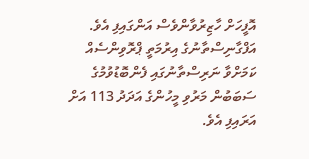އޮފީހަށް ހާޒިރުވާންވެސް އަންގައިފި އެވެ.
އަފްގާނިސްތާނުގެ އިރުމަތީ ޕްރޮވިންސެއް ކަމަށްވާ ނަރިސްތާނުގައި ފެންބޮޑުވުމުގެ ސަބަބުން މަރުވި މީހުންގެ އަދަދު 113 އަށް އަރައިފި އެވެ.